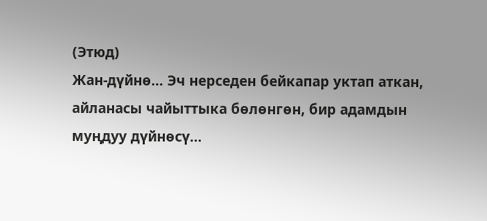(Этюд)
Жан-дүйнө... Эч нерседен бейкапар уктап аткан, айланасы чайыттыка бөлөнгөн, бир адамдын муңдуу дүйнөсү...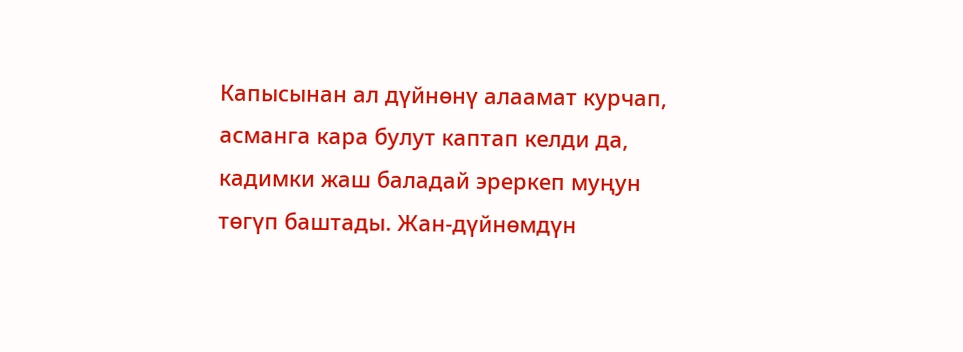Капысынан ал дүйнөнү алаамат курчап, асманга кара булут каптап келди да, кадимки жаш баладай эреркеп муңун төгүп баштады. Жан-дүйнөмдүн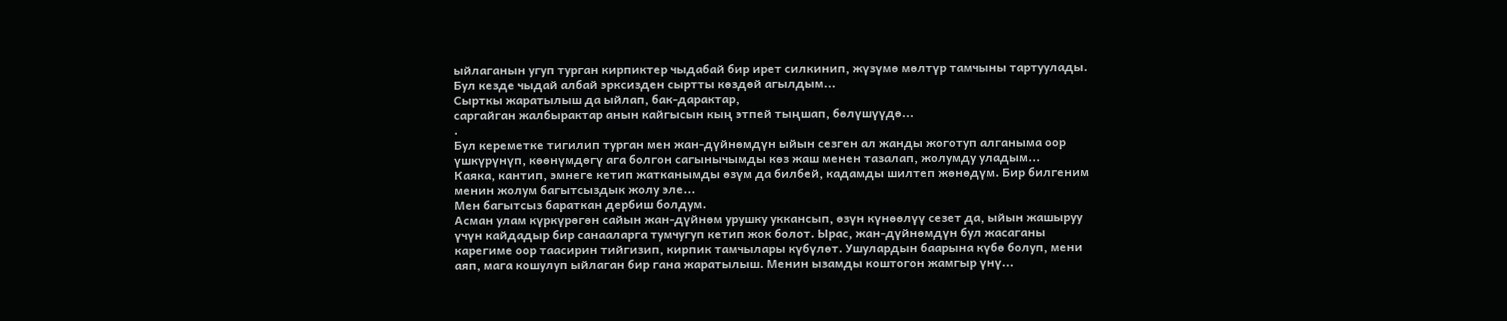ыйлаганын угуп турган кирпиктер чыдабай бир ирет силкинип, жүзүмө мөлтүр тамчыны тартуулады.
Бул кезде чыдай албай эрксизден сыртты көздөй агылдым...
Сырткы жаратылыш да ыйлап, бак-дарактар,
саргайган жалбырактар анын кайгысын кың этпей тыңшап, бөлүшүүдө...
.
Бул кереметке тигилип турган мен жан-дүйнөмдүн ыйын сезген ал жанды жоготуп алганыма оор үшкүрүнүп, көөнүмдөгү ага болгон сагынычымды көз жаш менен тазалап, жолумду уладым...
Каяка, кантип, эмнеге кетип жатканымды өзүм да билбей, кадамды шилтеп жөнөдүм. Бир билгеним менин жолум багытсыздык жолу эле...
Мен багытсыз бараткан дербиш болдум.
Асман улам күркүрөгөн сайын жан-дүйнөм урушку уккансып, өзүн күнөөлүү сезет да, ыйын жашыруу үчүн кайдадыр бир санааларга тумчугуп кетип жок болот. Ырас, жан-дүйнөмдүн бул жасаганы карегиме оор таасирин тийгизип, кирпик тамчылары күбүлөт. Ушулардын баарына күбө болуп, мени аяп, мага кошулуп ыйлаган бир гана жаратылыш. Менин ызамды коштогон жамгыр үнү...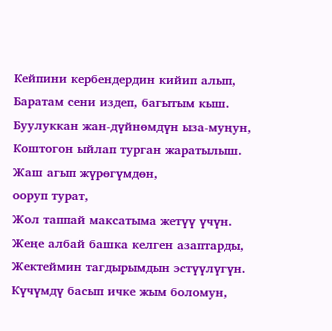Кейпини кербендердин кийип алып,
Баратам сени издеп, багытым кыш.
Буулуккан жан-дүйнөмдүн ыза-муңун,
Коштогон ыйлап турган жаратылыш.
Жаш агып жүрөгүмдөн,
ооруп турат,
Жол таппай максатыма жетүү үчүн.
Жеңе албай башка келген азаптарды,
Жектеймин тагдырымдын эстүүлүгүн.
Күчүмдү басып ичке жым боломун,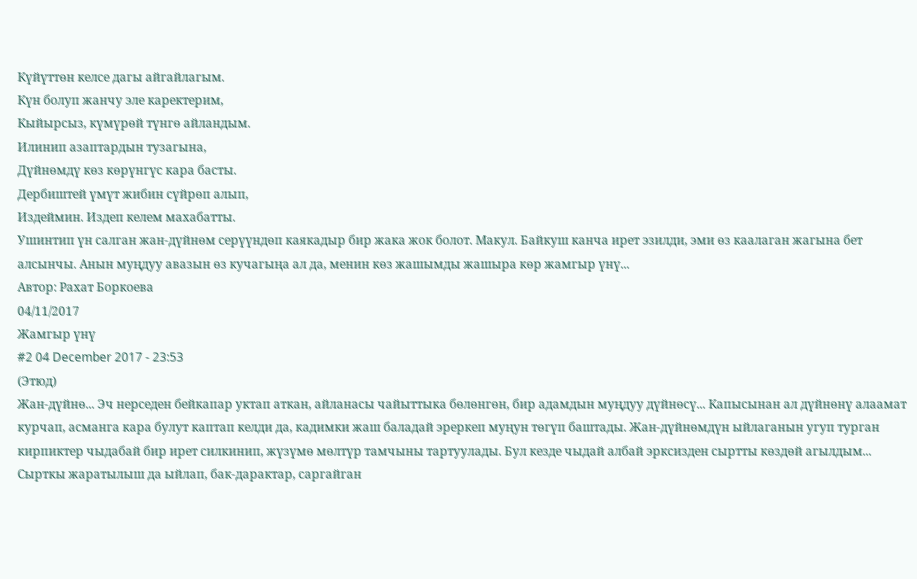Күйүттөн келсе дагы айгайлагым.
Күн болуп жанчу эле каректерим,
Кыйырсыз, күмүрөй түнгө айландым.
Илинип азаптардын тузагына,
Дүйнөмдү көз көрүнгүс кара басты.
Дербиштей үмүт жибин сүйрөп алып,
Издеймин. Издеп келем махабатты.
Ушинтип үн салган жан-дүйнөм серүүндөп каякадыр бир жака жок болот. Макул. Байкуш канча ирет эзилди, эми өз каалаган жагына бет алсынчы. Анын муңдуу авазын өз кучагыңа ал да, менин көз жашымды жашыра көр жамгыр үнү...
Автор: Рахат Боркоева
04/11/2017
Жамгыр үнү
#2 04 December 2017 - 23:53
(Этюд)
Жан-дүйнө... Эч нерседен бейкапар уктап аткан, айланасы чайыттыка бөлөнгөн, бир адамдын муңдуу дүйнөсү... Капысынан ал дүйнөнү алаамат курчап, асманга кара булут каптап келди да, кадимки жаш баладай эреркеп муңун төгүп баштады. Жан-дүйнөмдүн ыйлаганын угуп турган кирпиктер чыдабай бир ирет силкинип, жүзүмө мөлтүр тамчыны тартуулады. Бул кезде чыдай албай эрксизден сыртты көздөй агылдым...
Сырткы жаратылыш да ыйлап, бак-дарактар, саргайган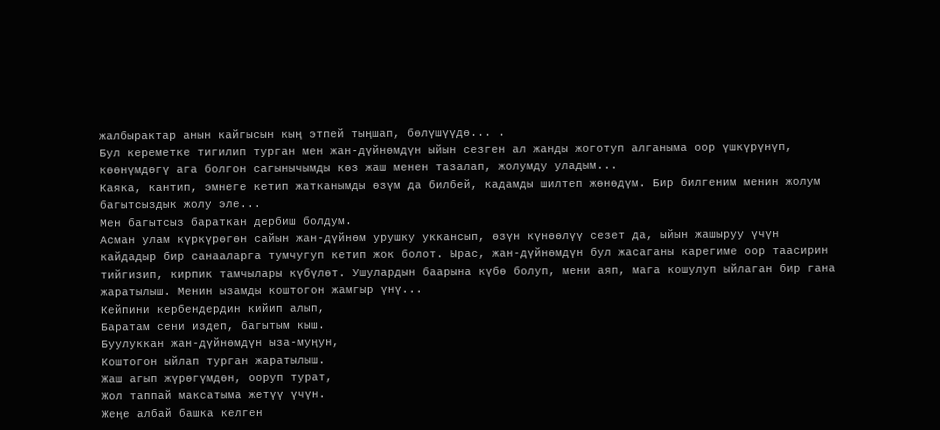жалбырактар анын кайгысын кың этпей тыңшап, бөлүшүүдө... .
Бул кереметке тигилип турган мен жан-дүйнөмдүн ыйын сезген ал жанды жоготуп алганыма оор үшкүрүнүп, көөнүмдөгү ага болгон сагынычымды көз жаш менен тазалап, жолумду уладым...
Каяка, кантип, эмнеге кетип жатканымды өзүм да билбей, кадамды шилтеп жөнөдүм. Бир билгеним менин жолум багытсыздык жолу эле...
Мен багытсыз бараткан дербиш болдум.
Асман улам күркүрөгөн сайын жан-дүйнөм урушку уккансып, өзүн күнөөлүү сезет да, ыйын жашыруу үчүн кайдадыр бир санааларга тумчугуп кетип жок болот. Ырас, жан-дүйнөмдүн бул жасаганы карегиме оор таасирин тийгизип, кирпик тамчылары күбүлөт. Ушулардын баарына күбө болуп, мени аяп, мага кошулуп ыйлаган бир гана жаратылыш. Менин ызамды коштогон жамгыр үнү...
Кейпини кербендердин кийип алып,
Баратам сени издеп, багытым кыш.
Буулуккан жан-дүйнөмдүн ыза-муңун,
Коштогон ыйлап турган жаратылыш.
Жаш агып жүрөгүмдөн, ооруп турат,
Жол таппай максатыма жетүү үчүн.
Жеңе албай башка келген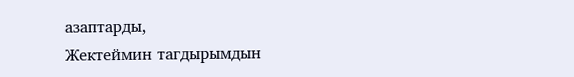азаптарды,
Жектеймин тагдырымдын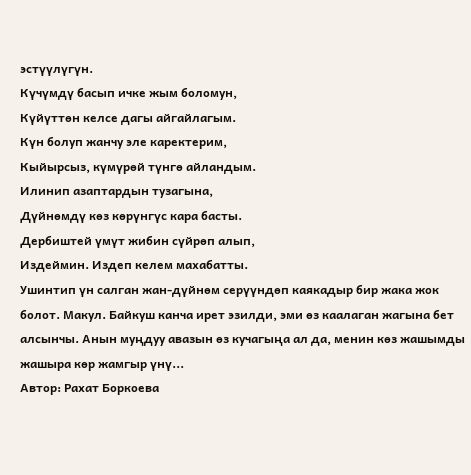эстүүлүгүн.
Күчүмдү басып ичке жым боломун,
Күйүттөн келсе дагы айгайлагым.
Күн болуп жанчу эле каректерим,
Кыйырсыз, күмүрөй түнгө айландым.
Илинип азаптардын тузагына,
Дүйнөмдү көз көрүнгүс кара басты.
Дербиштей үмүт жибин сүйрөп алып,
Издеймин. Издеп келем махабатты.
Ушинтип үн салган жан-дүйнөм серүүндөп каякадыр бир жака жок болот. Макул. Байкуш канча ирет эзилди, эми өз каалаган жагына бет алсынчы. Анын муңдуу авазын өз кучагыңа ал да, менин көз жашымды жашыра көр жамгыр үнү...
Автор: Рахат Боркоева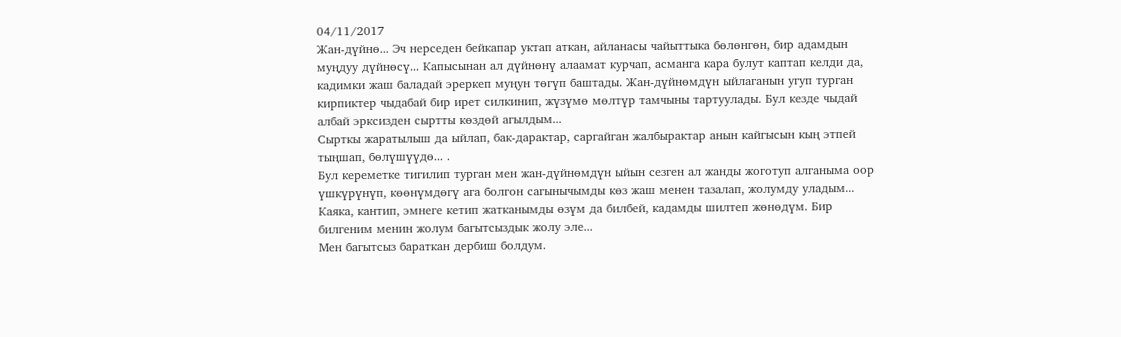04/11/2017
Жан-дүйнө... Эч нерседен бейкапар уктап аткан, айланасы чайыттыка бөлөнгөн, бир адамдын муңдуу дүйнөсү... Капысынан ал дүйнөнү алаамат курчап, асманга кара булут каптап келди да, кадимки жаш баладай эреркеп муңун төгүп баштады. Жан-дүйнөмдүн ыйлаганын угуп турган кирпиктер чыдабай бир ирет силкинип, жүзүмө мөлтүр тамчыны тартуулады. Бул кезде чыдай албай эрксизден сыртты көздөй агылдым...
Сырткы жаратылыш да ыйлап, бак-дарактар, саргайган жалбырактар анын кайгысын кың этпей тыңшап, бөлүшүүдө... .
Бул кереметке тигилип турган мен жан-дүйнөмдүн ыйын сезген ал жанды жоготуп алганыма оор үшкүрүнүп, көөнүмдөгү ага болгон сагынычымды көз жаш менен тазалап, жолумду уладым...
Каяка, кантип, эмнеге кетип жатканымды өзүм да билбей, кадамды шилтеп жөнөдүм. Бир билгеним менин жолум багытсыздык жолу эле...
Мен багытсыз бараткан дербиш болдум.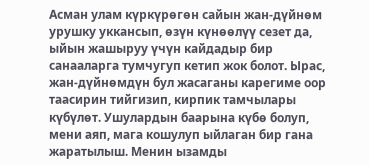Асман улам күркүрөгөн сайын жан-дүйнөм урушку уккансып, өзүн күнөөлүү сезет да, ыйын жашыруу үчүн кайдадыр бир санааларга тумчугуп кетип жок болот. Ырас, жан-дүйнөмдүн бул жасаганы карегиме оор таасирин тийгизип, кирпик тамчылары күбүлөт. Ушулардын баарына күбө болуп, мени аяп, мага кошулуп ыйлаган бир гана жаратылыш. Менин ызамды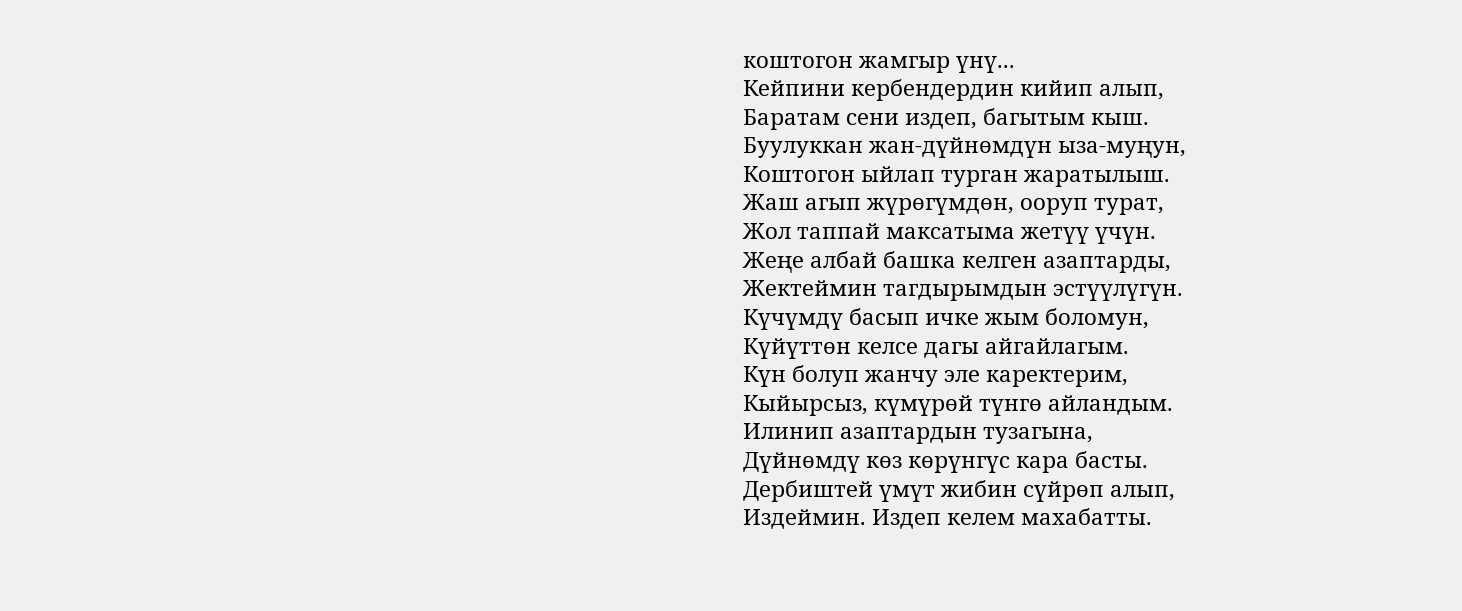коштогон жамгыр үнү...
Кейпини кербендердин кийип алып,
Баратам сени издеп, багытым кыш.
Буулуккан жан-дүйнөмдүн ыза-муңун,
Коштогон ыйлап турган жаратылыш.
Жаш агып жүрөгүмдөн, ооруп турат,
Жол таппай максатыма жетүү үчүн.
Жеңе албай башка келген азаптарды,
Жектеймин тагдырымдын эстүүлүгүн.
Күчүмдү басып ичке жым боломун,
Күйүттөн келсе дагы айгайлагым.
Күн болуп жанчу эле каректерим,
Кыйырсыз, күмүрөй түнгө айландым.
Илинип азаптардын тузагына,
Дүйнөмдү көз көрүнгүс кара басты.
Дербиштей үмүт жибин сүйрөп алып,
Издеймин. Издеп келем махабатты.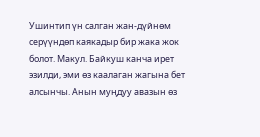Ушинтип үн салган жан-дүйнөм серүүндөп каякадыр бир жака жок болот. Макул. Байкуш канча ирет эзилди, эми өз каалаган жагына бет алсынчы. Анын муңдуу авазын өз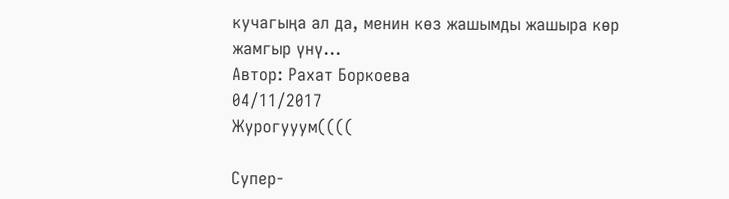кучагыңа ал да, менин көз жашымды жашыра көр жамгыр үнү...
Автор: Рахат Боркоева
04/11/2017
Журогууум((((

Супер-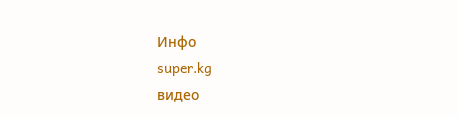Инфо
super.kg
видео